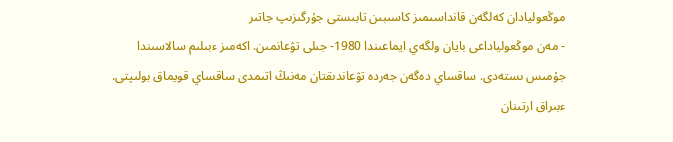موڭعوليادان كەلگەن قانداسىمىز كاسىبىن تابىستى جۇرگىزىپ جاتىر
- مەن موڭعولياداعى بايان ولگەي ايماعىندا 1980- جىلى تۋعانمىن. اكەمىز ءبىلىم سالاسىندا جۇمىس ىستەدى. ساقساي دەگەن جەردە تۋعاندىقتان مەنىڭ اتىمدى ساقساي قويماق بولىپتى. ءبىراق ارتىنان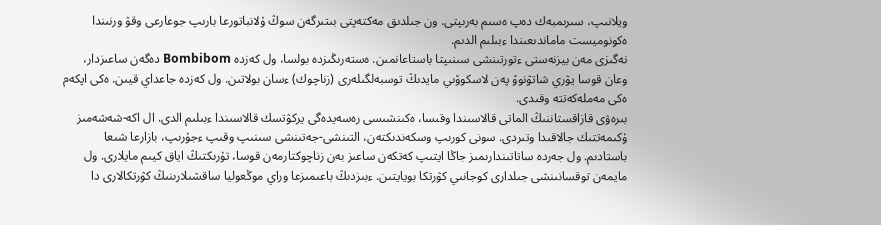ويلانىپ، سىرىمبەك دەپ ەسىم بەرىپتى. ون جىلدىق مەكتەپتى بىتىرگەن سوڭ ۇلانباتورعا بارىپ جوعارعى وقۋ ورنىندا ەكونوميست ماماندىعىندا ءبىلىم الدىم.
نەگىزى مەن بيزنەستى ءتورتىنشى سىنىپتا باستاعانمىن. ەستەرىڭىزدە بولسا، ول كەزدە Bombibom دەگەن ساعىزدار، وعان قوسا يۋري شاتۋنوۆ پەن لاسكوۆىي مايدىڭ توسبەلگىلەرى (زناچوك) ءسان بولاتىن. ول كەزدە جاعداي قيىن. ەكى اپكەم ەكى مەملەكەتتە وقىدى.
بىرەۋى قازاقستاننىڭ الماتى قالاسىندا وقىسا، ەكىنشىسى رەسەيدەگى يركۋتسك قالاسىندا ءبىلىم الدى. ال اكە-شەشەمىز ۇكىمەتتىك جالاقىدا وتىردى. سونى كورىپ وسكەندىكتەن، التىنشى-جەتىنشى سىنىپ وقىپ ءجۇرىپ، بازارعا شىعا باستادىم. ول جەردە ساتاتىندارىمىز جاڭا ايتىپ كەتكەن ساعىز بەن زناچوكتارمەن قوسا، تۇرىكتىڭ اياق كيىم مايلارى. ول مايمەن توقسانىنشى جىلدارى كوجانىي كۋرتكا بويايتىن. ءبىزدىڭ باعىمىزعا وراي موڭعوليا ساقشىلارىنىڭ كۋرتكالارى دا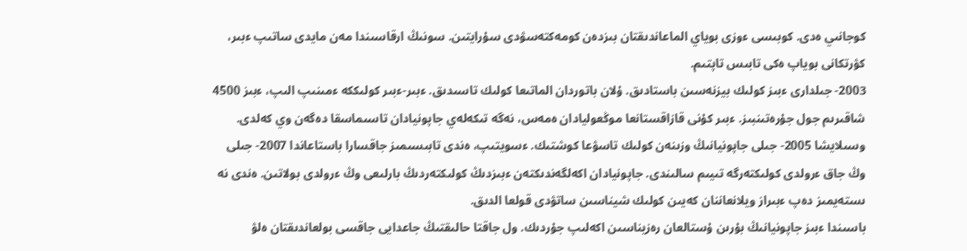كوجانىي ەدى. كوبىسى ءوزى بوياي الماعاندىقتان بىزدەن كومەكتەسۋدى سۇرايتىن. سونىڭ ارقاسىندا مەن مايدى ساتىپ ءبىر، كۋرتكانى بوياپ ەكى تابىس تاپتىم.
2003- جىلدارى ءبىز كولىك بيزنەسىن باستادىق. ۇلان باتوردان الماتىعا كولىك تاسىدىق. ءبىر-ءبىر كولىككە ءمىنىپ الىپ، ءبىز 4500 شاقىرىم جول جۇرەتىنبىز. ءبىر كۇنى قازاقستانعا موڭعوليادان ەمەس، نەگە تىكەلەي جاپونيادان تاسىماسقا دەگەن وي كەلدى. وسىلايشا 2005- جىلى جاپونيانىڭ وزىنەن كولىك تاسۋعا كوشتىك. ءسويتىپ، ەندى تابىسىمىز جاقسارا باستاعاندا 2007- جىلى وڭ جاق ءرولدى كولىكتەرگە تىيىم سالىندى. جاپونيادان اكەلگەندىكتەن ءبىزدىڭ كولىكتەردىڭ بارلىعى وڭ ءرولدى بولاتىن. ەندى نە ىستەيمىز دەپ ءبىراز ويلانعاننان كەيىن كولىك شيناسىن ساتۋدى قولعا الدىق.
باسىندا ءبىز جاپونيانىڭ بۇرىن ۇستالعان رەزيناسىن اكەلىپ جۇردىك. ول جاقتا حالىقتىڭ جاعدايى جاقسى بولعاندىقتان ەلۋ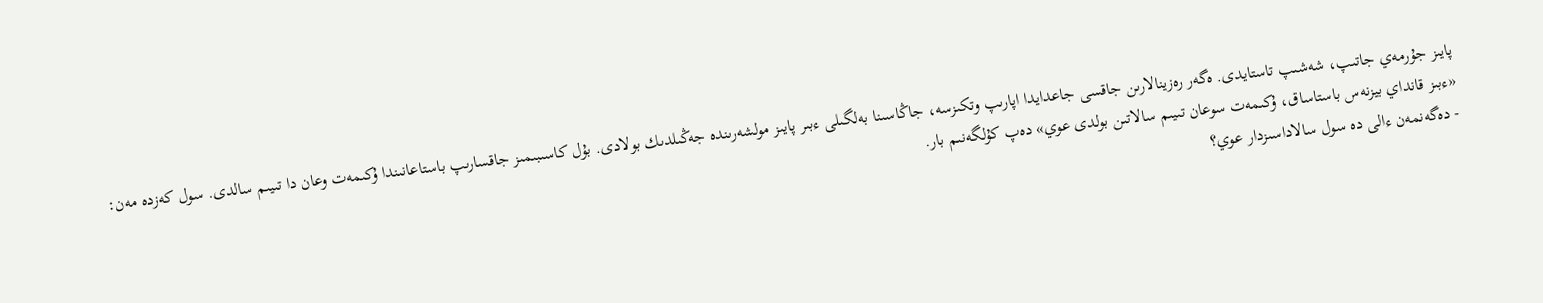پايىز جۇرمەي جاتىپ، شەشىپ تاستايدى. ەگەر رەزينالارىن جاقسى جاعدايدا اپارىپ وتكىزسە، جاڭاسىنا بەلگىلى ءبىر پايىز مولشەرىندە جەڭىلدىك بولادى. بۇل كاسىبىمىز جاقسارىپ باستاعانىندا ۇكىمەت وعان دا تىيىم سالدى. سول كەزدە مەن: «ءبىز قانداي بيزنەس باستاساق، ۇكىمەت سوعان تىيىم سالاتىن بولدى عوي» دەپ كۇلگەنىم بار.
- دەگەنمەن ءالى دە سول سالاداسىزدار عوي؟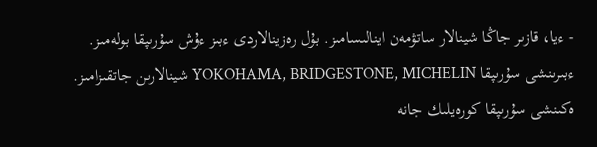- ءيا، قازىر جاڭا شينالار ساتۋمەن اينالىسامىز. بۇل رەزينالاردى ءبىز ءۇش سۇرىپقا بولەمىز. ءبىرىنشى سۇرىپقا YOKOHAMA, BRIDGESTONE, MICHELIN شينالارىن جاتقىزامىز. ەكىنشى سۇرىپقا كورەيلىك جانە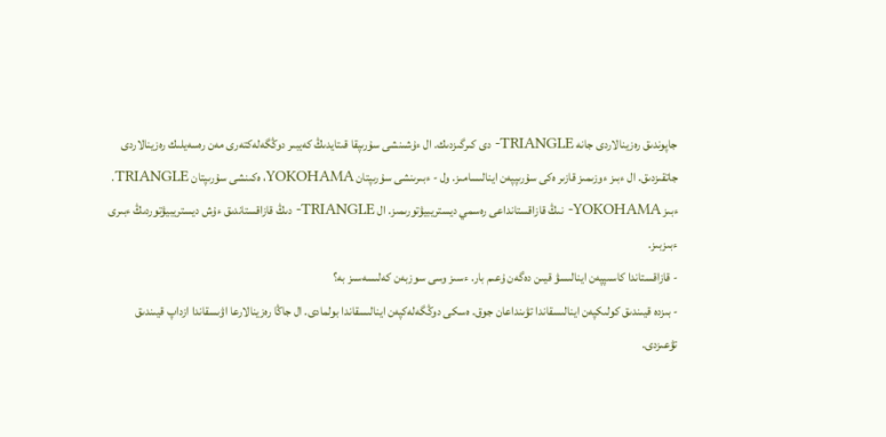جاپوندىق رەزينالاردى جانە TRIANGLE- دى كىرگىزدىك. ال ءۇشىنشى سۇرىپقا قىتايدىڭ كەيبىر دوڭگەلەكتەرى مەن رەسەيلىك رەزينالاردى جاتقىزدىق. ال ءبىز ءوزىمىز قازىر ەكى سۇرىپپەن اينالىسامىز. ول - ءبىرىنشى سۇرىپتان YOKOHAMA، ەكىنشى سۇرىپتان TRIANGLE. ءبىز YOKOHAMA- نىڭ قازاقستانداعى رەسمي ديستريبيۋتورىمىز. ال TRIANGLE- دىڭ قازاقستاندىق ءۇش ديستريبيۋتوردىڭ ءبىرى ءبىزبىز.
- قازاقستاندا كاسىپپەن اينالىسۋ قيىن دەگەن ۇعىم بار. ءسىز وسى سوزبەن كەلىسەسىز بە؟
- بىزدە قيىندىق كولىكپەن اينالىسقاندا تۋىنداعان جوق. ەسكى دوڭگەلەكپەن اينالىسقاندا بولمادى. ال جاڭا رەزينالارعا اۋىسقاندا ازداپ قيىندىق تۋعىزدى.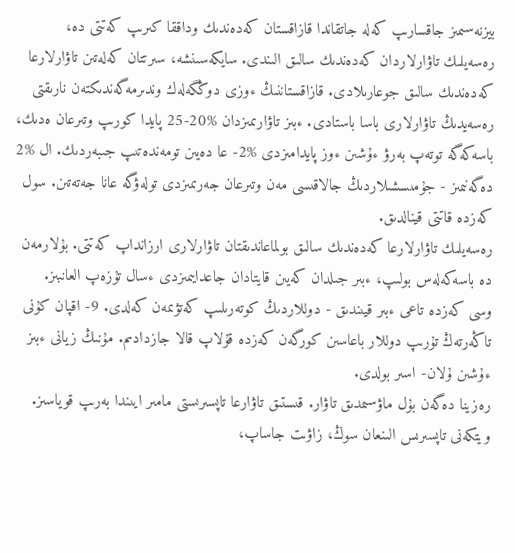بيزنەسىمىز جاقسارىپ كەلە جاتقاندا قازاقستان كەدەندىك وداققا كىرىپ كەتتى دە، رەسەيلىك تاۋارلاردان كەدەندىك سالىق الىندى. سايكەسىنشە، سىرتتان كەلەتىن تاۋارلارعا كەدەندىك سالىق جوعارىلادى. قازاقستاننىڭ ءوزى دوڭگەلەك وندىرمەگەندىكتەن نارىقتى رەسەيدىڭ تاۋارلارى باسا باستادى. ءبىز تاۋارىمىزدان %20-25 پايدا كورىپ وتىرعان ەدىك، باسەكەگە توتەپ بەرۋ ءۇشىن ءوز پايدامىزدى %2- عا دەيىن تومەندەتىپ جىبەردىك. ال %2 دەگەنىمىز - جۇمىسشىلاردىڭ جالاقىسى مەن وتىرعان جەرىمىزدى تولەۋگە عانا جەتەتىن. سول كەزدە قاتتى قينالدىق.
رەسەيلىك تاۋارلارعا كەدەندىك سالىق بولماعاندىقتان تاۋارلارى ارزانداپ كەتتى. بۇلارمەن دە باسەكەلەس بولىپ، ءبىر جىلدان كەيىن قايتادان جاعدايىمىزدى ءسال تۇزەپ العانبىز.
وسى كەزدە تاعى ءبىر قيىندىق - دوللاردىڭ كوتەرىلىپ كەتۋىمەن كەلدى. 9- اقپان كۇنى تاڭەرتەڭ تۇرىپ دوللار باعاسىن كورگەن كەزدە قۇلاپ قالا جازدادىم. مۇنىڭ زيانى ءبىز ءۇشىن ۇلان- اسىر بولدى.
رەزينا دەگەن بۇل ماۋسىمدىق تاۋار. قىستىق تاۋارعا تاپسىرىستى مامىر ايىندا بەرىپ قوياسىز. ويتكەنى تاپسىرىس الىنعان سوڭ، زاۋىت جاساپ،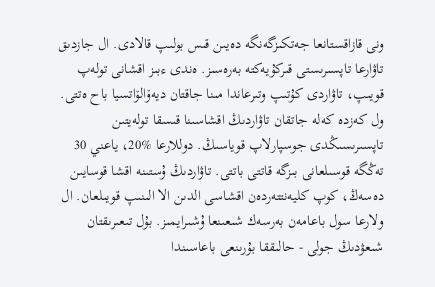ونى قازاقستانعا جەتكىزگەنگە دەيىن قىس بولىپ قالادى. ال جازدىق تاۋارعا تاپسىرىستى قىركۇيەكتە بەرەسىز. ەندى ءبىز اقشانى تولەپ قويىپ، تاۋاردى كۇتىپ وتىرعاندا مىنا جاقتان ديەۆالۆاتسيا باح ەتتى. ول كەزدە كەلە جاتقان تاۋاردىڭ اقشاسىنا قىسقا تولەيتىن تاپسىرىسىڭدى جوسپارلاپ قوياسىڭ. دوللارعا %20، ياعني 30 تەڭگە قوسىلعانى بىزگە قاتتى باتتى. تاۋاردىڭ ۇستىنە اقشا قوسايىن دەسەڭ، كوپ كليەنتتەردەن اقشاسى الدىن الا الىنىپ قويىلعان. ال ولارعا سول باعامەن بەرسەك شىعىنعا ۇشىرايمىز. بۇل تىعىرىقتان شىعۋدىڭ جولى - حالىققا بۇرىنعى باعاسىندا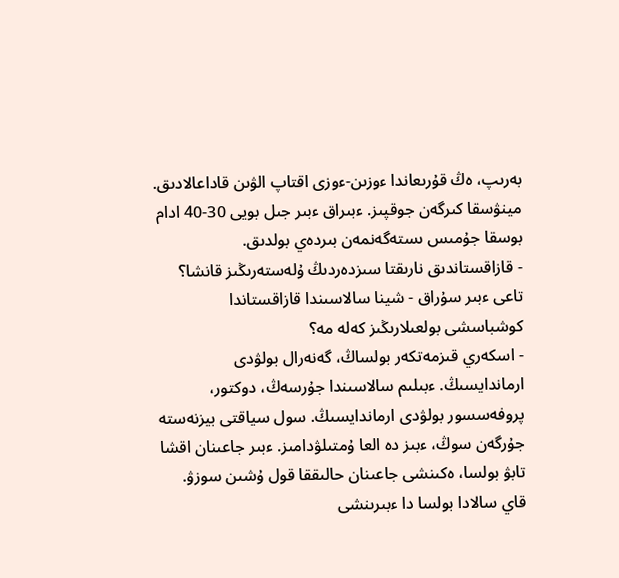بەرىپ، ەڭ قۇرىعاندا ءوزىن-ءوزى اقتاپ الۋىن قاداعالادىق. مينۋسقا كىرگەن جوقپىز. ءبىراق ءبىر جىل بويى 30-40 ادام بوسقا جۇمىس ىستەگەنمەن بىردەي بولدىق.
- قازاقستاندىق نارىقتا سىزدەردىڭ ۇلەستەرىڭىز قانشا؟ تاعى ءبىر سۇراق - شينا سالاسىندا قازاقستاندا كوشباسشى بولعىلارىڭىز كەلە مە؟
- اسكەري قىزمەتكەر بولساڭ، گەنەرال بولۋدى ارماندايسىڭ. ءبىلىم سالاسىندا جۇرسەڭ، دوكتور، پروفەسسور بولۋدى ارماندايسىڭ. سول سياقتى بيزنەستە جۇرگەن سوڭ، ءبىز دە العا ۇمتىلۋدامىز. ءبىر جاعىنان اقشا تابۋ بولسا، ەكىنشى جاعىنان حالىققا قول ۇشىن سوزۋ. قاي سالادا بولسا دا ءبىرىنشى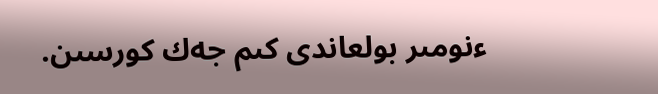ءنومىر بولعاندى كىم جەك كورسىن.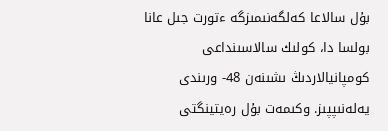بۇل سالاعا كەلگەنىمىزگە ءتورت جىل عانا بولسا دا، كولىك سالاسىنداعى كومپانيالاردىڭ ىشىنەن 48- ورىندى يەلەنىپپىز. وكىمەت بۇل رەيتينگتى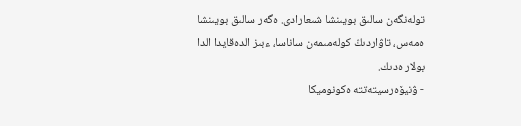تولەنگەن سالىق بويىنشا شىعارادى. ەگەر سالىق بويىنشا ەمەس، تاۋاردىڭ كولەمىمەن ساناسا، ءبىز الدەقايدا الدا بولار ەدىك.
- ۋنيۆەرسيتەتتە ەكونوميكا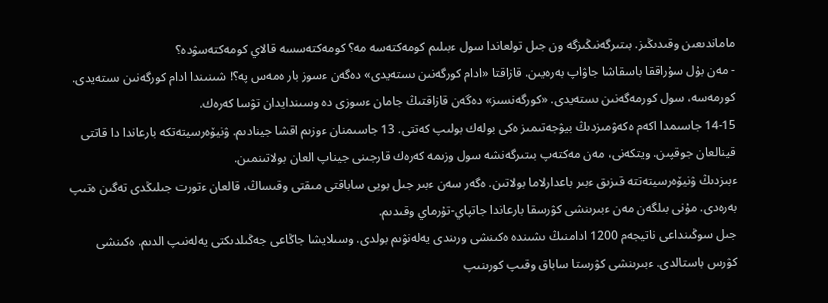ماماندىعىن وقىدىڭىز. بىتىرگەنىڭىزگە ون جىل تولعاندا سول ءبىلىم كومەكتەسە مە؟ كومەكتەسسە قالاي كومەكتەسۋدە؟
- مەن بۇل سۇراققا باسقاشا جاۋاپ بەرەيىن. قازاقتا «ادام كورگەنىن ىستەيدى» دەگەن ءسوز بار ەمەس پە؟! شىنىندا ادام كورگەنىن ىستەيدى. كورمەسە، سول كورمەگەنىن ىستەيدى. «كورگەنسىز» دەگەن قازاقتىڭ جامان ءسوزى دە وسىندايدان تۋسا كەرەك.
14-15 جاسىمدا اكەم ەكەۋمىزدىڭ بيۋجەتىمىز ەكى بولەك بولىپ كەتتى. 13 جاسىمنان ءوزىم اقشا جينادىم. ۋنيۆەرسيتەتكە بارعاندا دا قاتتى قينالعان جوقپىن. ويتكەنى، مەن مەكتەپ بىتىرگەنشە سول وزىمە كەرەك قارجىنى جيناپ العان بولاتىنمىن.
ءبىزدىڭ ۋنيۆەرسيتەتتە قىزىق ءبىر باعدارلاما بولاتىن. ەگەر سەن ءبىر جىل بويى ساباقتى مىقتى وقىساڭ، قالعان ءتورت جىلىڭدى تەگىن ەتىپ بەرەدى. مۇنى بىلگەن مەن ءبىرىنشى كۋرسقا بارعاندا جاتپاي-تۇرماي وقىدىم.
جىل سوڭىنداعى ناتيجەم 1200 ادامنىڭ ىشىندە ەكىنشى ورىندى يەلەنۋىم بولدى. وسىلايشا جاڭاعى جەڭىلدىكتى يەلەنىپ الدىم. ەكىنشى كۋرس باستالدى. ءبىرىنشى كۋرستا ساباق وقىپ كورىنىپ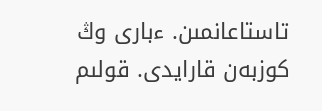تاستاعانمىن. ءبارى وڭ كوزبەن قارايدى. قولىم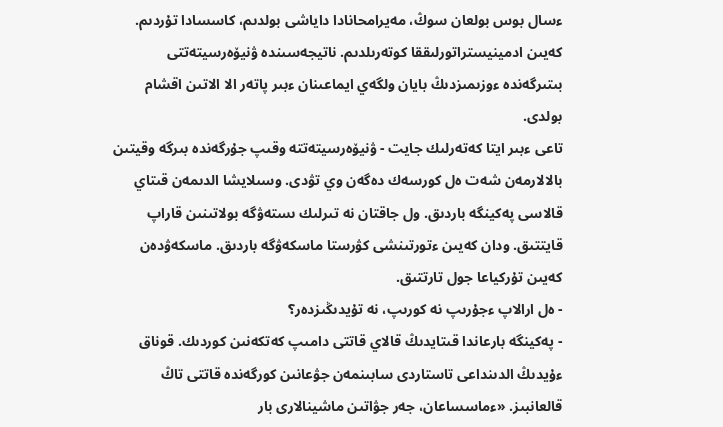ءسال بوس بولعان سوڭ، مەيرامحانادا داياشى بولدىم، كاسسادا تۇردىم. كەيىن ادمينيستراتورلىققا كوتەرىلدىم. ناتيجەسىندە ۋنيۆەرسيتەتتى بىتىرگەندە ءوزىمىزدىڭ بايان ولگەي ايماعىنان ءبىر پاتەر الا الاتىن اقشام بولدى.
تاعى ءبىر ايتا كەتەرلىك جايت - ۋنيۆەرسيتەتتە وقىپ جۇرگەندە بىرگە وقيتىن بالالارمەن شەت ەل كورسەك دەگەن وي تۋدى. وسىلايشا الدىمەن قىتاي قالاسى پەكينگە باردىق. ول جاقتان نە تىرلىك ىستەۋگە بولاتىنىن قاراپ قايتتىق. ودان كەيىن ءتورتىنشى كۋرستا ماسكەۋگە باردىق. ماسكەۋدەن كەيىن تۇركياعا جول تارتتىق.
- ەل ارالاپ ءجۇرىپ نە كورىپ، نە تۇيدىڭىزدەر؟
- پەكينگە بارعاندا قىتايدىڭ قالاي قاتتى دامىپ كەتكەنىن كوردىك. قوناق ءۇيدىڭ الدىنداعى تاستاردى سابىنمەن جۋعانىن كورگەندە قاتتى تاڭ قالعانبىز. «ءماسساعان، جەر جۋاتىن ماشينالارى بار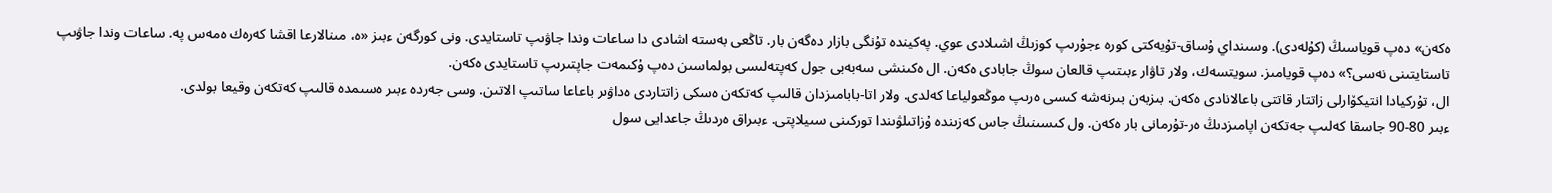ەكەن» دەپ قوياسىڭ (كۇلەدى). وسىنداي ۇساق-تۇيەكتى كورە ءجۇرىپ كوزىڭ اشىلادى عوي. پەكيندە تۇنگى بازار دەگەن بار. تاڭعى بەستە اشادى دا ساعات وندا جاۋىپ تاستايدى. ونى كورگەن ءبىز «ە، مىنالارعا اقشا كەرەك ەمەس پە. ساعات وندا جاۋىپ تاستايتىنى نەسى؟» دەپ قويامىز. سويتسەك، ولار تاۋار ءبىتىپ قالعان سوڭ جابادى ەكەن. ال ەكىنشى سەبەبى جول كەپتەلىسى بولماسىن دەپ ۇكىمەت جاپتىرىپ تاستايدى ەكەن.
ال، تۇركيادا انتيكۆارلى زاتتار قاتتى باعالانادى ەكەن. بىزبەن بىرنەشە كىسى ەرىپ موڭعولياعا كەلدى. ولار اتا-بابامىزدان قالىپ كەتكەن ەسكى زاتتاردى ەداۋىر باعاعا ساتىپ الاتىن. وسى جەردە ءبىر ەسىمدە قالىپ كەتكەن وقيعا بولدى.
ءبىر 80-90 جاسقا كەلىپ جەتكەن اپامىزدىڭ ەر-تۇرمانى بار ەكەن. ول كىسىنىڭ جاس كەزىندە ۇزاتىلۋىندا توركىنى سىيلاپتى. ءبىراق ەردىڭ جاعدايى سول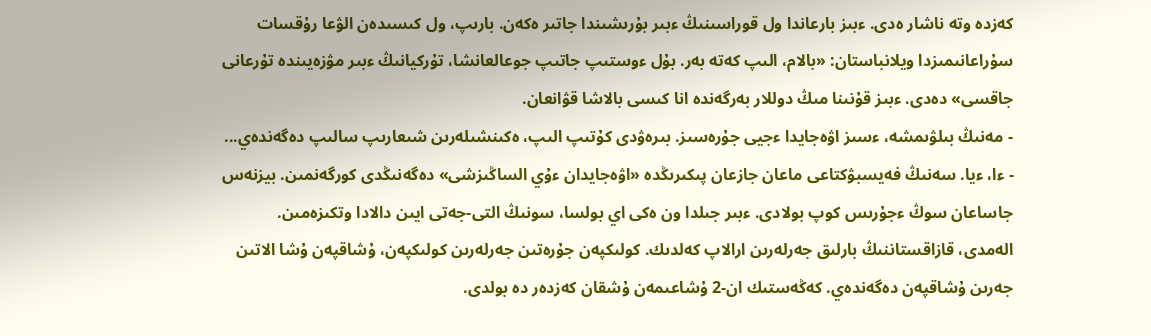كەزدە وتە ناشار ەدى. ءبىز بارعاندا ول قوراسىنىڭ ءبىر بۇرىشىندا جاتىر ەكەن. بارىپ، ول كىسىدەن الۋعا رۇقسات سۇراعانىمىزدا ويلانباستان: «بالام، الىپ كەتە بەر. بۇل ءوستىپ جاتىپ جوعالعانشا، تۇركيانىڭ ءبىر مۋزەيىندە تۇرعانى جاقسى» دەدى. ءبىز قۇنىنا مىڭ دوللار بەرگەندە انا كىسى بالاشا قۋانعان.
- مەنىڭ بىلۋىمشە، ءسىز اۋەجايدا ءجيى جۇرەسىز. بىرەۋدى كۇتىپ الىپ، ەكىنشىلەرىن شىعارىپ سالىپ دەگەندەي...
- ءا، ءيا. سەنىڭ فەيسبۋكتاعى ماعان جازعان پىكىرىڭدە «اۋەجايدان ءۇي الساڭىزشى» دەگەنىڭدى كورگەنمىن. بيزنەس جاساعان سوڭ ءجۇرىس كوپ بولادى. ءبىر جىلدا ون ەكى اي بولسا، سونىڭ التى-جەتى ايىن دالادا وتكىزەمىن. الەمدى، قازاقستاننىڭ بارلىق جەرلەرىن ارالاپ كەلدىك. كولىكپەن جۇرەتىن جەرلەرىن كولىكپەن، ۇشاقپەن ۇشا الاتىن جەرىن ۇشاقپەن دەگەندەي. كەڭەستىك ان-2 ۇشاعىمەن ۇشقان كەزدەر دە بولدى.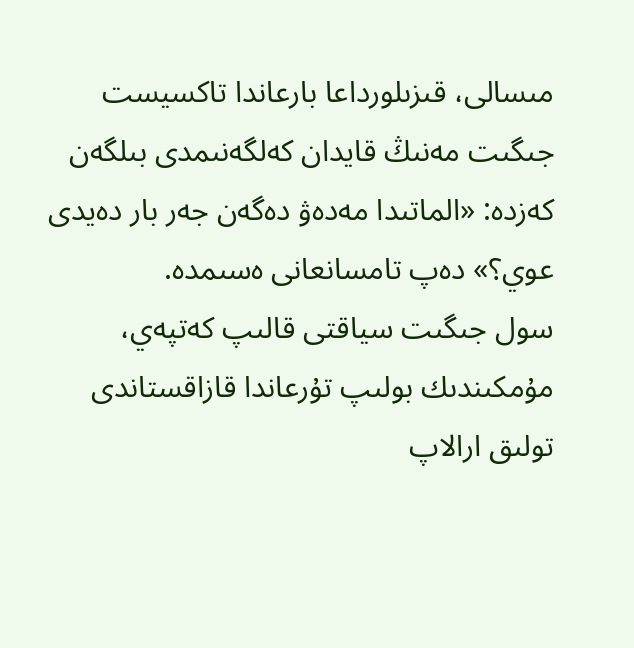مىسالى، قىزىلورداعا بارعاندا تاكسيست جىگىت مەنىڭ قايدان كەلگەنىمدى بىلگەن كەزدە: «الماتىدا مەدەۋ دەگەن جەر بار دەيدى عوي؟» دەپ تامسانعانى ەسىمدە.
سول جىگىت سياقتى قالىپ كەتپەي، مۇمكىندىك بولىپ تۇرعاندا قازاقستاندى تولىق ارالاپ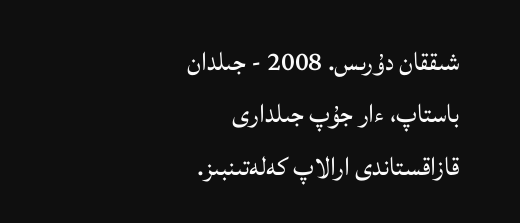شىققان دۇرىس. 2008 - جىلدان باستاپ، ءار جۇپ جىلدارى قازاقستاندى ارالاپ كەلەتىنبىز.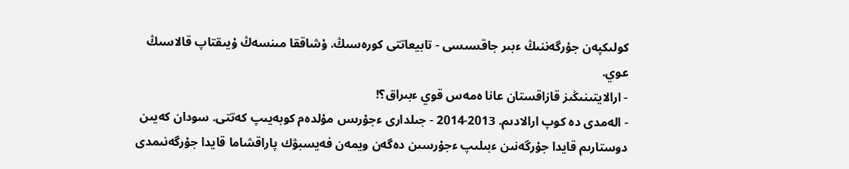كولىكپەن جۇرگەننىڭ ءبىر جاقسىسى - تابيعاتتى كورەسىڭ. ۇشاققا مىنسەڭ ۇيىقتاپ قالاسىڭ عوي.
- ارالايتىنىڭىز قازاقستان عانا ەمەس قوي ءبىراق؟!
- الەمدى دە كوپ ارالادىم. 2013-2014 - جىلدارى ءجۇرىس مۇلدەم كوبەيىپ كەتتى. سودان كەيىن دوستارىم قايدا جۇرگەنىن ءبىلىپ ءجۇرسىن دەگەن ويمەن فەيسبۋك پاراقشاما قايدا جۇرگەنىمدى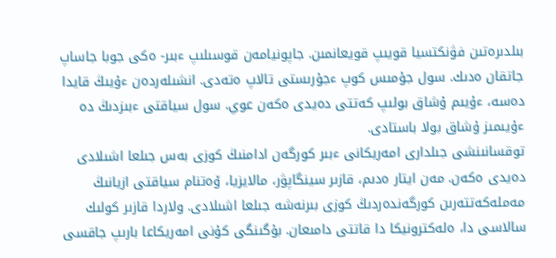بىلدىرەتىن فۋنكتسيا قويىپ قويعانمىن. جاپونيامەن قوسىلىپ ءبىر- ەكى جوبا جاساپ جاتقان ەدىك. سول جۇمىس كوپ ءجۇرىستى تالاپ ەتەدى. انشىلەردەن ءۇيىڭ قايدا دەسە، ءۇيىم ۇشاق بولىپ كەتتى دەيدى ەكەن عوي. سول سياقتى ءبىزدىڭ دە ءۇيىمىز ۇشاق بولا باستادى.
توقسانىنشى جىلدارى امەريكانى ءبىر كورگەن ادامنىڭ كوزى بەس جىلعا اشىلادى دەيدى ەكەن. مەن ايتار ەدىم، قازىر سينگاپۋر، مالايزيا، ۆەتنام سياقتى ازيانىڭ مەملەكەتتەرىن كورگەندەردىڭ كوزى بىرنەشە جىلعا اشىلادى. ولاردا قازىر كولىك سالاسى دا، ەلەكترونيكا دا قاتتى دامىعان. بۇگىنگى كۇنى امەريكاعا بارىپ جاقسى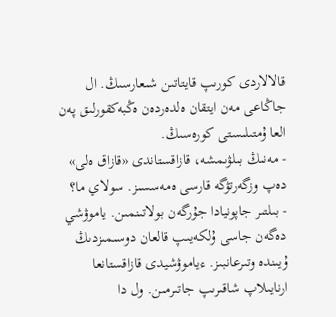قالالاردى كورىپ قايتاتىن شىعارسىڭ. ال جاڭاعى مەن ايتقان ەلدەردەن ەڭبەكقورلىق پەن العا ۇمتىلىستى كورەسىڭ.
- مەنىڭ بىلۋىمشە، قازاقستاندى «قازاق ەلى» دەپ وزگەرتۋگە قارسى ەمەسسىز. سولاي ما؟
- بىلتىر جاپونيادا جۇرگەن بولاتىنمىن. ياموۋشي دەگەن جاسى ۇلكەيىپ قالعان دوسىمىزدىڭ ۇيىندە وتىرعانبىز. ءياموۋشيدى قازاقستانعا ارنايىلاپ شاقىرىپ جاتىرمىن. ول دا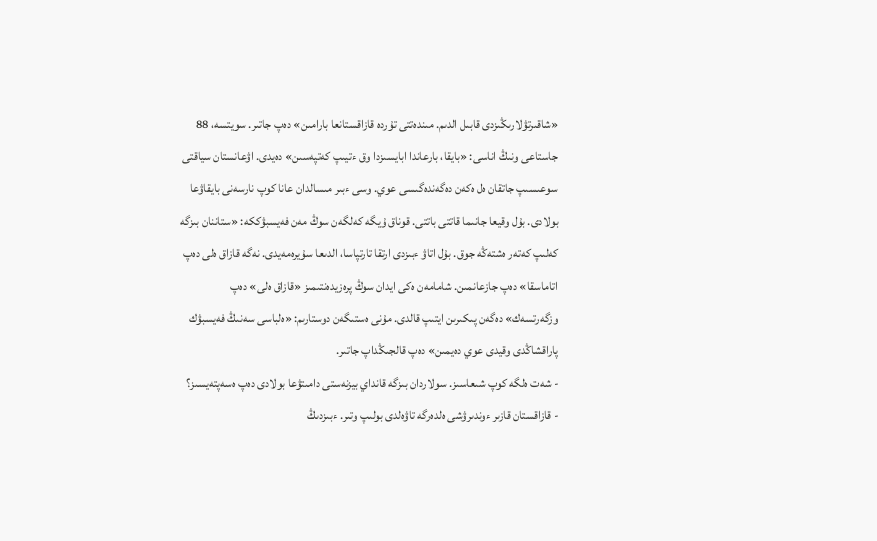«شاقىرتۋلارىڭىزدى قابىل الدىم. مىندەتتى تۇردە قازاقستانعا بارامىن» دەپ جاتىر. سويتسە، 88 جاستاعى ونىڭ اناسى: «بايقا، بارعاندا ابايسىزدا وق ءتيىپ كەتپەسىن» دەيدى. اۋعانستان سياقتى سوعىسىپ جاتقان ەل ەكەن دەگەندەگىسى عوي. وسى ءبىر مىسالدان عانا كوپ نارسەنى بايقاۋعا بولادى. بۇل وقيعا جانىما قاتتى باتتى. قوناق ۇيگە كەلگەن سوڭ مەن فەيسبۋككە: «ستاننان بىزگە كەلىپ كەتەر ەشتەڭە جوق. بۇل اتاۋ ءبىزدى ارتقا تارتپاسا، الدىعا سۇيرەمەيدى. نەگە قازاق ەلى دەپ اتاماسقا» دەپ جازعانمىن. شامامەن ەكى ايدان سوڭ پرەزيدەنتىمىز «قازاق ەلى» دەپ وزگەرتسەك» دەگەن پىكىرىن ايتىپ قالدى. مۇنى ەستىگەن دوستارىم: «ەلباسى سەنىڭ فەيسبۋك پاراقشاڭدى وقيدى عوي دەيمىن» دەپ قالجىڭداپ جاتىر.
- شەت ەلگە كوپ شىعاسىز. سولاردان بىزگە قانداي بيزنەستى دامىتۋعا بولادى دەپ ەسەپتەيسىز؟
- قازاقستان قازىر ءوندىرۋشى ەلدەرگە تاۋەلدى بولىپ وتىر. ءبىزدىڭ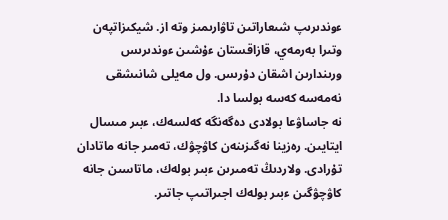ءوندىرىپ شىعاراتىن تاۋارىمىز وتە از. شيكىزاتپەن وتىرا بەرمەي، قازاقستان ءۇشىن ءوندىرىس ورىندارىن اشقان دۇرىس. ول مەيلى شانىشقى نەمەسە كەسە بولسا دا.
نە جاساۋعا بولادى دەگەنگە كەلسەك، ءبىر مىسال ايتايىن. رەزينا نەگىزىنەن كاۋچۋك، تەمىر جانە ماتادان تۇرادى. ولاردىڭ تەمىرىن ءبىر بولەك، ماتاسىن جانە كاۋچۋگىن ءبىر بولەك اجىراتىپ جاتىر.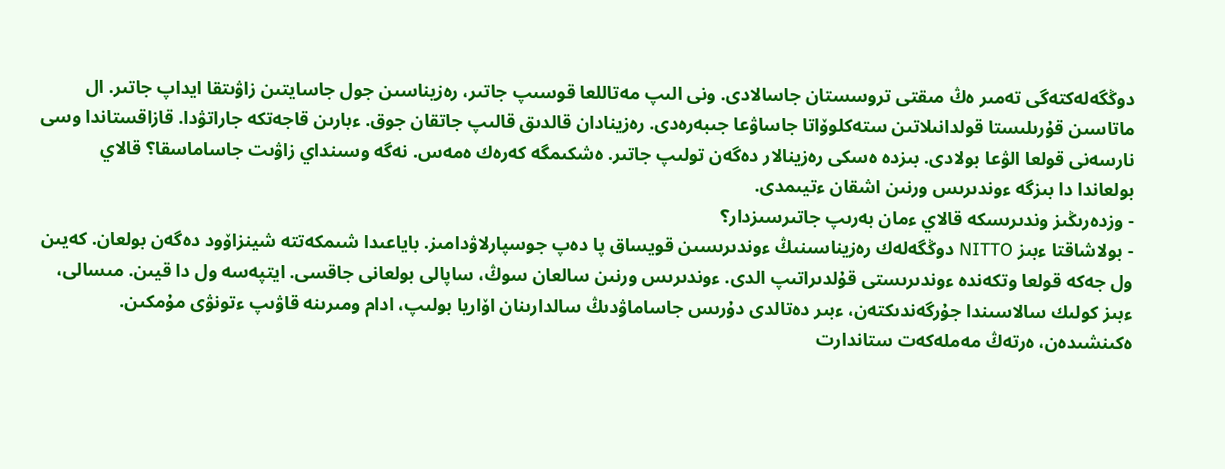دوڭگەلەكتەگى تەمىر ەڭ مىقتى تروسستان جاسالادى. ونى الىپ مەتاللعا قوسىپ جاتىر، رەزيناسىن جول جاسايتىن زاۋىتقا ايداپ جاتىر. ال ماتاسىن قۇرىلىستا قولدانىلاتىن ستەكلوۆاتا جاساۋعا جىبەرەدى. رەزينادان قالدىق قالىپ جاتقان جوق. ءبارىن قاجەتكە جاراتۋدا. قازاقستاندا وسى نارسەنى قولعا الۋعا بولادى. بىزدە ەسكى رەزينالار دەگەن تولىپ جاتىر. ەشكىمگە كەرەك ەمەس. نەگە وسىنداي زاۋىت جاساماسقا؟ قالاي بولعاندا دا بىزگە ءوندىرىس ورنىن اشقان ءتيىمدى.
- وزدەرىڭىز وندىرىسكە قالاي ءمان بەرىپ جاتىرسىزدار؟
- بولاشاقتا ءبىز NITTO دوڭگەلەك رەزيناسىنىڭ ءوندىرىسىن قويساق پا دەپ جوسپارلاۋدامىز. باياعىدا شىمكەتتە شينزاۆود دەگەن بولعان. كەيىن ول جەكە قولعا وتكەندە ءوندىرىستى قۇلدىراتىپ الدى. ءوندىرىس ورنىن سالعان سوڭ، ساپالى بولعانى جاقسى. ايتپەسە ول دا قيىن. مىسالى، ءبىز كولىك سالاسىندا جۇرگەندىكتەن، ءبىر دەتالدى دۇرىس جاساماۋدىڭ سالدارىنان اۆاريا بولىپ، ادام ومىرىنە قاۋىپ ءتونۋى مۇمكىن. ەكىنشىدەن، ەرتەڭ مەملەكەت ستاندارت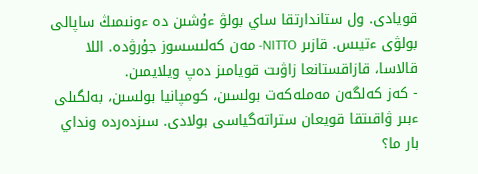قويادى. ول ستاندارتقا ساي بولۋ ءۇشىن دە ءونىمىڭ ساپالى بولۋى ءتيىس. قازىر NITTO- مەن كەلىسسوز جۇرۋدە. اللا قالاسا، قازاقستانعا زاۋىت قويامىز دەپ ويلايمىن.
- كەز كەلگەن مەملەكەت بولسىن، كومپانيا بولسىن، بەلگىلى ءبىر ۋاقىتقا قويعان ستراتەگياسى بولادى. سىزدەردە ونداي بار ما؟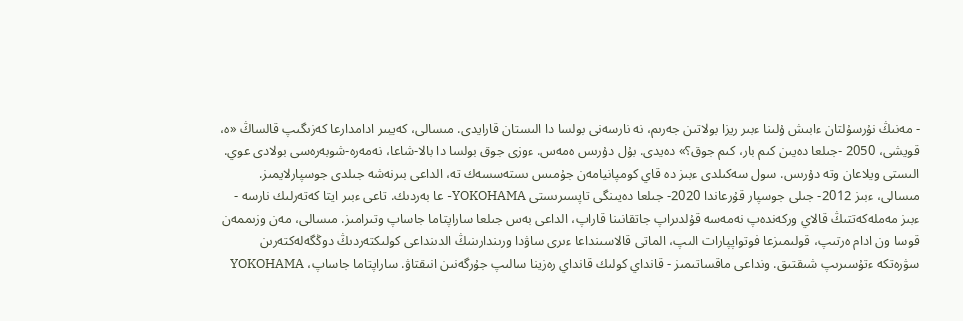- مەنىڭ نۇرسۇلتان ءابىش ۇلىنا ءبىر ريزا بولاتىن جەرىم، نە نارسەنى بولسا دا الىستان قارايدى. مىسالى، كەيبىر ادامدارعا كەزىگىپ قالساڭ «ە، قويشى، 2050 -جىلعا دەيىن كىم بار، كىم جوق؟» دەيدى. بۇل دۇرىس ەمەس. ءوزى جوق بولسا دا بالا-شاعا، نەمەرە-شوبەرەسى بولادى عوي. الىستى ويلاعان وتە دۇرىس. سول سەكىلدى ءبىز دە قاي كومپانيامەن جۇمىس ىستەسسەك تە، الداعى بىرنەشە جىلدى جوسپارلايمىز. مىسالى، ءبىز 2012- جىلى جوسپار قۇرعاندا 2020- جىلعا دەيىنگى تاپسىرىستى YOKOHAMA- عا بەردىك. تاعى ءبىر ايتا كەتەرلىك نارسە - ءبىز مەملەكەتتىڭ قالاي وركەندەپ نەمەسە قۇلدىراپ جاتقانىنا قاراپ، الداعى بەس جىلعا ساراپتاما جاساپ وتىرامىز. مىسالى، مەن وزىممەن قوسا ون ادام ەرتىپ، قولىمىزعا فوتواپپارات الىپ، الماتى قالاسىنداعا ءىرى ساۋدا ورىندارىنىڭ الدىنداعى كولىكتەردىڭ دوڭگەلەكتەرىن سۋرەتكە ءتۇسىرىپ شىقتىق. ونداعى ماقساتىمىز - قانداي كولىك قانداي رەزينا سالىپ جۇرگەنىن انىقتاۋ. ساراپتاما جاساپ، YOKOHAMA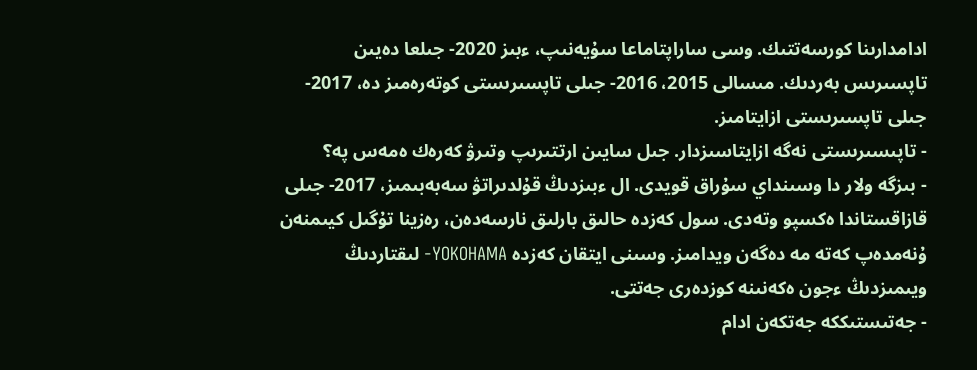ادامدارىنا كورسەتتىك. وسى ساراپتاماعا سۇيەنىپ، ءبىز 2020- جىلعا دەيىن تاپسىرىس بەردىك. مىسالى 2015، 2016- جىلى تاپسىرىستى كوتەرەمىز دە، 2017- جىلى تاپسىرىستى ازايتامىز.
- تاپىسىرىستى نەگە ازايتاسىزدار. جىل سايىن ارتتىرىپ وتىرۋ كەرەك ەمەس پە؟
- بىزگە ولار دا وسىنداي سۇراق قويدى. ال ءبىزدىڭ قۇلدىراتۋ سەبەبىمىز، 2017- جىلى قازاقستاندا ەكسپو وتەدى. سول كەزدە حالىق بارلىق نارسەدەن، رەزينا تۇگىل كيىمنەن ۇنەمدەپ كەتە مە دەگەن ويدامىز. وسىنى ايتقان كەزدە YOKOHAMA- لىقتاردىڭ ويىمىزدىڭ ءجون ەكەنىنە كوزدەرى جەتتى.
- جەتىستىككە جەتكەن ادام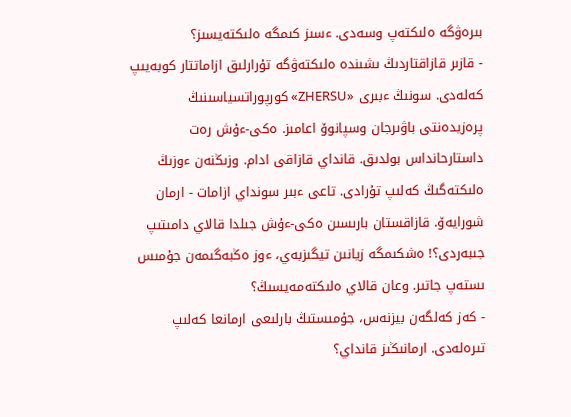بىرەۋگە ەلىكتەپ وسەدى. ءسىز كىمگە ەلىكتەيسىز؟
- قازىر قازاقتاردىڭ ىشىندە ەلىكتەۋگە تۇرارلىق ازاماتتار كوبەيىپ كەلەدى. سونىڭ ءبىرى «ZHERSU» كورپوراتسياسىنىڭ پرەزيدەنتى باۋىرجان وسپانوۆ اعامىز. ەكى-ءۇش رەت داستارحانداس بولدىق. قانداي قازاقى ادام. وزىڭنەن ءوزىڭ ەلىكتەگىڭ كەلىپ تۇرادى. تاعى ءبىر سونداي ازامات - ارمان شورايەۆ. قازاقستان بارىسىن ەكى-ءۇش جىلدا قالاي دامىتىپ جىبەردى؟! ەشكىمگە زيانىن تيگىزبەي، ءوز ەڭبەگىمەن جۇمىس ىستەپ جاتىر. وعان قالاي ەلىكتەمەيسىڭ؟
- كەز كەلگەن بيزنەس، جۇمىستىڭ بارلىعى ارمانعا كەلىپ تىرەلەدى. ارمانىڭىز قانداي؟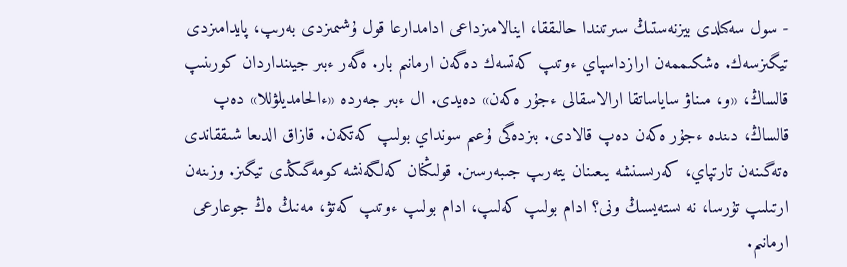- سول سەكىلدى بيزنەستىڭ سىرتىندا حالىققا، اينالامىزداعى ادامدارعا قول ۇشىمىزدى بەرىپ، پايدامىزدى تيگىزسەك. ەشكىممەن ارازداسپاي ءوتىپ كەتسەك دەگەن ارمانىم بار. ەگەر ءبىر جيىنداردان كورىنىپ قالساڭ، «و، مىناۋ ساياساتقا ارالاسقالى ءجۇر ەكەن» دەيدى. ال ءبىر جەردە «ءالحامديلۋللا» دەپ قالساڭ، دىندە ءجۇر ەكەن دەپ قالادى. بىزدەگى ۇعىم سونداي بولىپ كەتكەن. قازاق الدىعا شىققاندى ەتەگىنەن تارتپاي، كەرىسىنشە يىعىنان يتەرىپ جىبەرسىن. قولىڭنان كەلگەنشە كومەگىڭدى تيگىز. وزىنەن ارتىلىپ تۇرسا، نە ىستەيسىڭ ونى؟ ادام بولىپ كەلىپ، ادام بولىپ ءوتىپ كەتۋ، مەنىڭ ەڭ جوعارعى ارمانىم.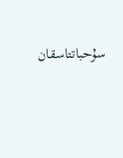سۇحباتتاسقان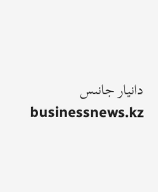دانيار جانىس
businessnews.kz